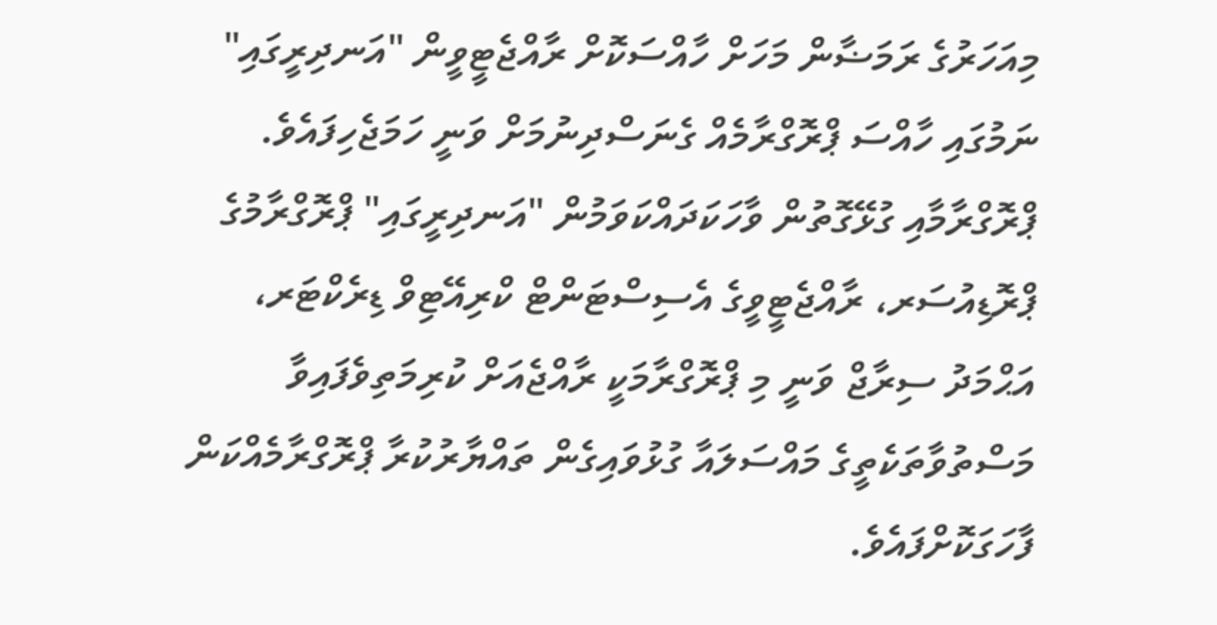މިއަހަރުގެ ރަމަޟާން މަހަށް ހާއްސަކޮށް ރާއްޖެޓީވީން "އަނދިރީގައި" ނަމުގައި ހާއްސަ ޕްރޮގްރާމެއް ގެނަސްދިނުމަށް ވަނީ ހަމަޖެހިފައެވެ.
ޕްރޮގްރާމާއި ގުޅޭގޮތުން ވާހަކަދައްކަވަމުން "އަނދިރީގައި" ޕްރޮގްރާމުގެ ޕްރޮޑިއުސަރ، ރާއްޖެޓީވީގެ އެސިސްޓަންޓް ކްރިއޭޓިވް ޑިރެކްޓަރ، އަޙްމަދު ސިރާޖް ވަނީ މި ޕްރޮގްރާމަކީ ރާއްޖެއަށް ކުރިމަތިވެފައިވާ މަސްތުވާތަކެތީގެ މައްސަލައާ ގުޅުވައިގެން ތައްޔާރުކުރާ ޕްރޮގްރާމެއްކަން ފާހަގަކޮށްފައެވެ.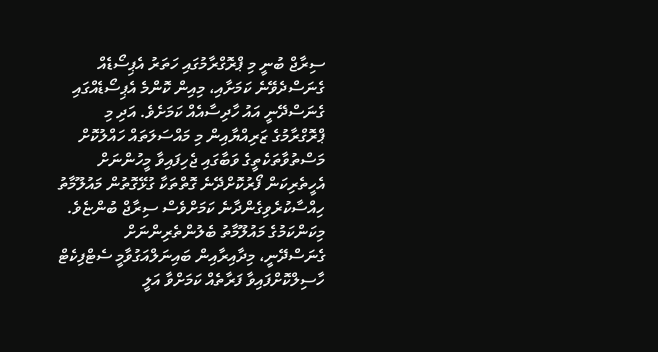ސިރާޖް ބުނީ މި ޕްރޮގްރާމުގައި ހަތަރު އެޕިސޯޑެއް ގެނަސްދެވޭނެ ކަމަށާއި، މިއިން ކޮންމެ އެޕިސޯޑެއްގައި ގެނަސްދޭނީ އައު ހާދިސާއެއް ކަމަށެވެ. އަދި މި ޕްރޮގްރާމުގެ ޒަރިއްޔާއިން މި މައްސަލަތައް ހައްލުކޮށް މަސްތުވާތަކެތީގެ ވަބާގައި ޖެހިފައިވާ މީހުންނަށް އެހީތެރިކަން ފޯރުކޮށްދޭނެ ގޮތްތަކާ ގުޅޭގޮތުން މައުލޫމާތު ހިއްސާކުރެވިގެންދާނެ ކަމަށްވެސް ސިރާޖް ބުންޏެވެ.
މިކަންކަމުގެ މައުލޫމާތު ބެލުންތެރިންނަށް ގެނަސްދޭނީ، މިދާއިރާއިން ބައިނަލްއަގުވާމީ ސެޓްފިކެޓް ހާސިލްކޮށްފައިވާ ފަރާތެއް ކަމަށްވާ އަލީ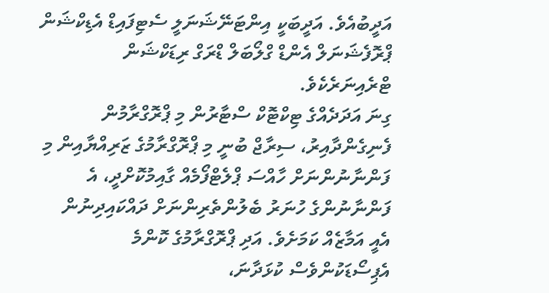އަދީބުއެވެ. އަދީބަކީ އިންޓަނޭޝަނަލީ ސެޓިފައިޑް އެޑިކްޝަން ޕްރޮފެޝަނަލް އެންޑް ގްލޯބަލް ޑްރަގް ރިޑަކްޝަން ޓްރެއިނަރެކެވެ.
ގިނަ އަދަދެއްގެ ޓިކްޓޮކް ސްޓާރުން މި ޕްރޮގްރާމުން ފެނިގެންދާއިރު، ސިރާޖް ބުނީ މި ޕްރޮގްރާމުގެ ޒަރިއްޔާއިން މި ފަންނާނުންނަށް ހާއްސަ ޕްލެޓްފޯމެއް ގާއިމުކޮށްދީ، އެ ފަންނާނުންގެ ހުނަރު ބެލުންތެރިންނަށް ދައްކައިދިނުން އެއީ އަމާޒެއް ކަމަށެވެ. އަދި ޕްރޮގްރާމުގެ ކޮންމެ އެޕިސޯޑަކުންވެސް ކުޅަދާނަ،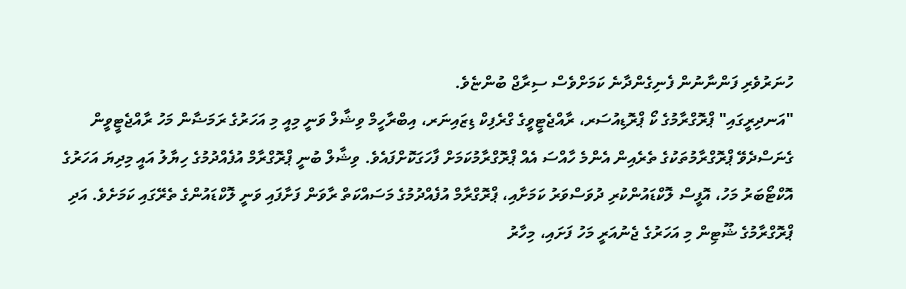ހުނަރުވެރި ފަންނާނުން ފެނިގެންދާނެ ކަމަށްވެސް ސިރާޖް ބުންޏެވެ.
"އަނދިރީގައި" ޕްރޮގްރާމުގެ ކޯ ޕްރޮޑިއުސަރ، ރާއްޖެޓީވީގެ ގްރެފިކް ޑިޒައިނަރ، އިބްރާހީމް ވިޝާލް ވަނީ މިއީ މި އަހަރުގެ ރަމަޟާން މަހު ރާއްޖެޓީވީން ގެނަސްދެވޭ ޕްރޮގްރާމުތަކުގެ ތެރެއިން އެންމެ ހާއްސަ އެއް ޕްރޮގްރާމުކަމަށް ފާހަގަކޮށްފައެވެ. ވިޝާލް ބުނީ ޕްރޮގްރާމް އުފެއްދުމުގެ ހިޔާލު އައީ މިދިޔަ އަހަރުގެ އޮކްޓޯބަރު މަހު، އޮފީސް ލޮކްޑައުންކުރި ދުވަސްވަރު ކަމަށާއި، ޕްރޮގްރާމް އުފެއްދުމުގެ މަސައްކަތް ރާވަން ފަށާފައި ވަނީ ލޮކްޑައުންގެ ތެރޭގައި ކަމަށެވެ. އަދި ޕްރޮގްރާމުގެ ޝޫޓިން މި އަހަރުގެ ޖެނުއަރީ މަހު ފަށައި، މިހާރު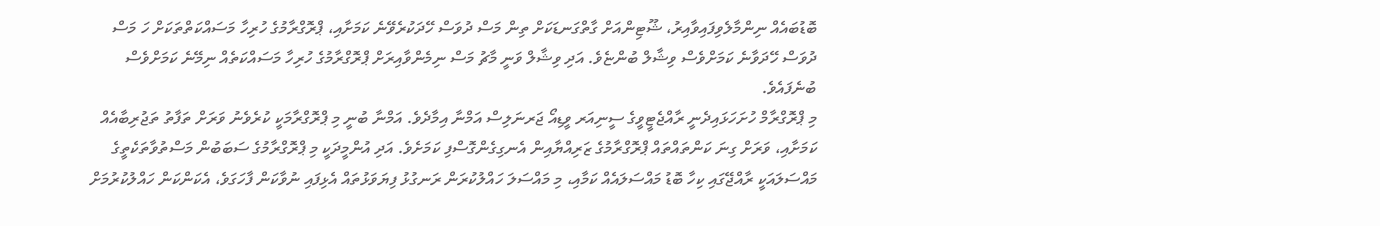ބޮޑުބައެއް ނިންމާލެވިފައިވާއިރު، ޝޫޓިންއަށް ގާތްގަނޑަކަށް ތިން މަސް ދުވަސް ހޭދަކުރެވޭނެ ކަމަށާއި، ޕްރޮގްރާމުގެ ހުރިހާ މަސައްކަތްތަކަށް ހަ މަސް ދުވަސް ހޭދަވާނެ ކަމަށްވެސް ވިޝާލް ބުންޏެވެ. އަދި ވިޝާލް ވަނީ މާޗު މަސް ނިމެންވާއިރަށް ޕްރޮގްރާމުގެ ހުރިހާ މަސައްކަތެއް ނިމޭނެ ކަމަށްވެސް ބުނެފައެވެ.
މި ޕްރޮގްރާމް ހުށަހަޅައިދެނީ ރާއްޖެޓީވީގެ ސީނިއަރ ވީޑިއޯ ޖަރނަލިސް އަމްނާ އިމާދެވެ. އަމްނާ ބުނީ މި ޕްރޮގްރާމަކީ ކުރެވެނު ވަރަށް ތަފާތު ތަޖުރިބާއެއް ކަމަށާއި، ވަރަށް ގިނަ ކަންތައްތައް ޕްރޮގްރާމުގެ ޒަރިއްޔާއިން އެނގިގެންގޮސްފި ކަމަށެވެ. އަދި އުންމީދަކީ މި ޕްރޮގްރާމުގެ ސަބަބުން މަސްތުވާތަކެތީގެ މައްސަލައަކީ ރާއްޖޭގައި ކިހާ ބޮޑު މައްސަލައެއް ކަމާއި، މި މައްސަލަ ހައްލުކުރަން ރަނގުޅު ފިޔަވަޅުތައް އެޅިފައި ނުވާކަން ފާހަގަވެ، އެކަންކަން ހައްލުކުރުމަށް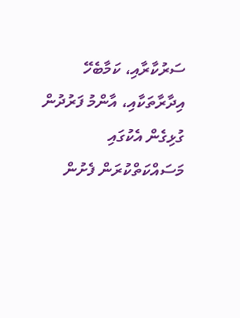ސަރުކާރާއި، ކަމާބެހޭ އިދާރާތަކާއި، އާންމު ފަރުދުން ގުޅިގެން އެކުގައި މަސައްކަތްކުރަން ފެށުން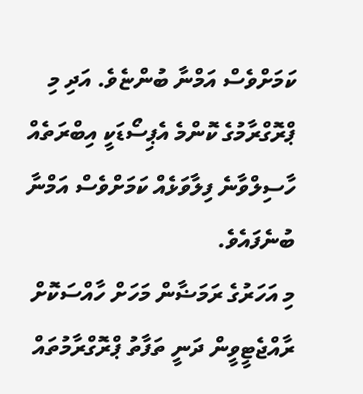ކަމަށްވެސް އަމްނާ ބުންޏެވެ. އަދި މި ޕްރޮގްރާމުގެ ކޮންމެ އެޕިސޯޑަކީ އިބްރަތެއް ހާސިލްވާނެ ފިލާވަޅެއް ކަމަށްވެސް އަމްނާ ބުނެފައެވެ.
މި އަހަރުގެ ރަމަޟާން މަހަށް ހާއްސަކޮށް ރާއްޖެޓީވީން ދަނީ ތަފާތު ޕްރޮގްރާމުތައް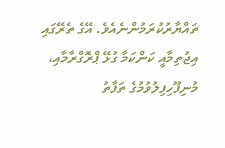ތައްޔާރުކުރަމުންނެއެވެ. އޭގެ ތެރޭގައި އިޖުތިމާއީ ކަންކަމާ ގުޅޭ ޕްރޮގްރާމާއި، މުނިފޫހިފިލުވުމުގެ ތަފާތު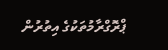ޕްރޮގްރާމުތަކުގެ އިތުރުން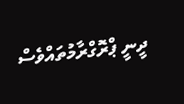ދީނީ ޕްރޮގްރާމުތައްވެސް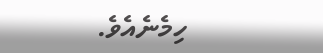ހިމެނެއެވެ.